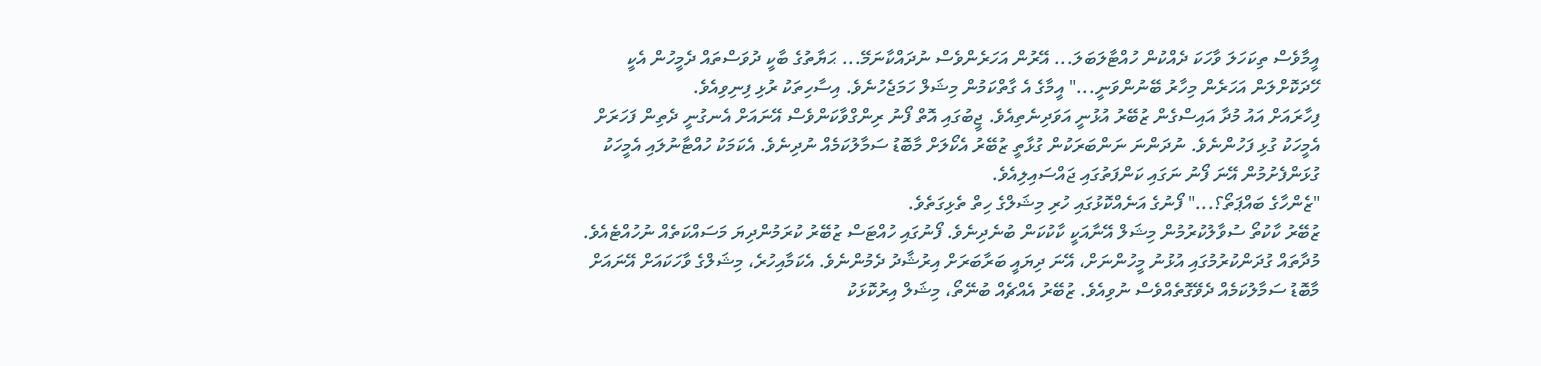އީމާވެސް ތިކަހަލަ ވާހަކަ ދެއްކުން ހުއްޓާލަބަލަ... އޭރުން އަހަރެންވެސް ނުދައްކާނަމޭ... ޙަޔާތުގެ ބާކީ ދުވަސްތައް ދެމީހުން އެކީ ހޭދަކޮށްލަން އަހަރެން މިހާރު ބޭނުންވަނީ..." އީމާގެ އެ ގާތްކަމުން މިޝަލް ހަމަޖެހުނެވެ. އިސާހިތަކު ރުޅި ފިނިވިއެވެ.
ފިހާރައަށް އައު މުދާ އައިސްގެން ޒުބޭރު އުޅުނީ އަވަދިނެތިއެވެ. ޖީބުގައި އޮތް ފޯނު ރިންގްވާކަންވެސް އޭނައަށް އެނގުނީ ދެތިން ފަހަރަށް އެމީހަކު ގުޅި ފަހުންނެވެ. ނުދަންނަ ނަންބަރަކުން ގުޅާތީ ޒުބޭރު އެކޯލަށް މާބޮޑު ސަމާލުކަމެއް ނުދިނެވެ. އެކަމަކު ހުއްޓާނުލައި އެމީހަކު ގުޅަންފެށުމުން އޭނަ ފޯނު ނަގައި ކަންފަތުގައި ޖައްސައިލިއެވެ.
"ޒެންހާގެ ބައްޕަތޯ؟..." ފޯނުގެ އަނެއްކޮޅުގައި ހުރި މިޝަލްގެ ހިތް ތެޅިގަތެވެ.
ޒުބޭރު ކާކުތޯ ސުވާލުކުރުމުން މިޝަލް އޭނާއަކީ ކާކުކަން ބުނެދިނެވެ. ފޯނުގައި ހުއްޓަސް ޒުބޭރު ކުރަމުންދިޔަ މަސައްކަތެއް ނުހުއްޓެއެވެ. މުދާތައް ގުދަންކުރުމުގައި އުޅުނު މީހުންނަށް، އޭނަ ދިޔައީ ބަރާބަރަށް އިރުޝާދު ދެމުންނެވެ. އެކަމާއިހުރެ، މިޝަލްގެ ވާހަކައަށް އޭނައަށް މާބޮޑު ސަމާލުކަމެއް ދެވޭގޮތެއްވެސް ނުވިއެވެ. ޒުބޭރު އެއްޗެއް ބުނޭތޯ، މިޝަލް އިރުކޮޅަކު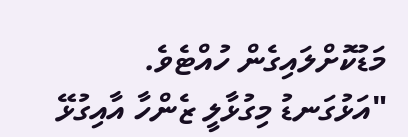މަޑުކޮށްލައިގެން ހުއްޓެވެ.
"އަޅުގަނޑު މިގުޅާލީ ޒެންހާ އާއިގުޅޭ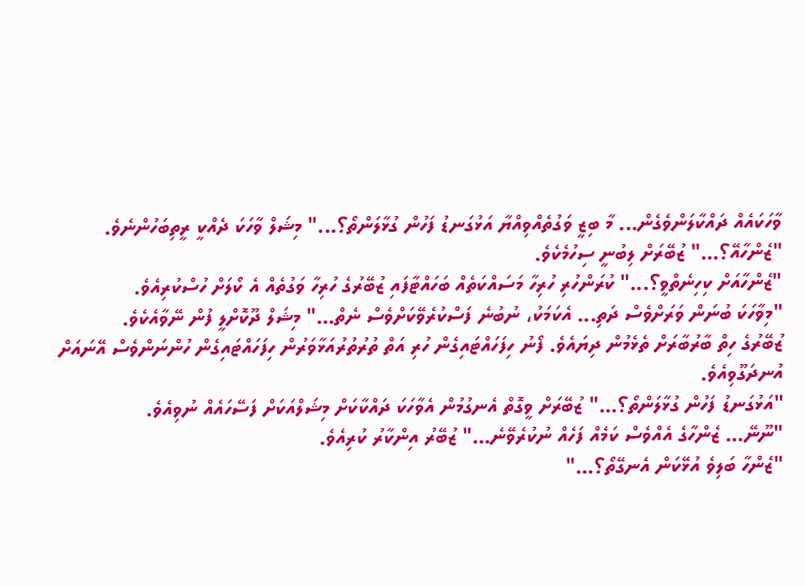ވާހަކައެއް ދައްކާލަންވެގެން... މާ ބިޒީ ވަގުތެއްވިއްޔާ އަޅުގަނޑު ފަހުން ގުޅާލަންތޯ؟..." މިޝަލް ވާހަކަ ދެއްކީ ރީތިބަހުންނެވެ.
"ޒެންހާއޭ؟..." ޒުބޭރަށް ލިބުނީ ސިހުމެކެވެ.
"ޒެންހާއަށް ކިހިނެތްވީ؟..." ކުރަންހުރި ހުރިހާ މަސައްކަތެއް ބަހައްޓާފައި ޒުބޭރުގެ ހުރިހާ ވަގުތެއް އެ ކޯލަށް ހުސްކުރިއެވެ.
"މިވާހަކަ ބުނަން ވަރަށްވެސް ދަތި... އެކަމަކު، ނުބުނެ ފަސްކުރެވޭކަށްވެސް ނެތް..." މިޝަލް ދޫކޮށްލީ ފުން ނޭވާއެކެވެ.
ޒުބޭރުގެ ހިތް ބާރުބާރަށް ތެޅެމުން ދިޔައެވެ. ފޯނު ހިފަހައްޓައިގެން ހުރި އަތް ތުރުތުރުއަޅާވަރުން ހިފަހައްޓައިގެން ހުންނަންވެސް އޭނައަށް އުނދަގޫވިއެވެ.
"އަޅުގަނޑު ފަހުން ގުޅާލަންތޯ؟..." ޒުބޭރަށް ވީގޮތް އެނގުމުން އެވާހަކަ ދައްކާކަށް މިޝަލްއަކަށް ފަސޭހައެއް ނުވިއެވެ.
"ނޫނޭ... ޒެންހާގެ އެއްވެސް ކަމެއް ފަހެއް ނުކުރެވޭނެ..." ޒުބޭރު އިންކާރު ކުރިއެވެ.
"ޒެންހާ ބަލިވެ އުޅޭކަން އެނގޭތޯ؟..."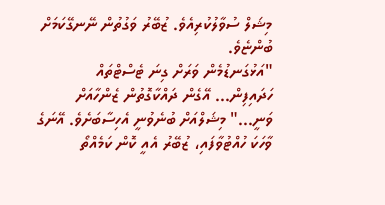މިޝަލް ސުވާލުކުރިއެވެ. ޒުބޭރު ވަގުތުން ނޭނގޭކަމަށް ބުންޏެވެ.
"އަޅުގަނޑުމެން ވަރަށް ގިނަ ޓެސްޓްތައް ހަދައިފިން... އޭގެން ދައްކާގޮތުން ޒެންހާއަށް ވަނީ..." މިޝަލްއަށް ބުނެވުނީ އެހިސާބަށެވެ. އޭނަގެ ވާހަކަ ހުއްޓުވާފައި، ޒުބޭރު އެއީ ކޮން ކަމެއްތޯ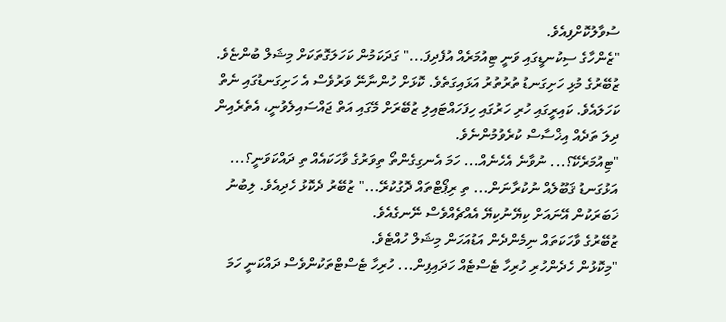ސުވާލުކޮށްފިއެވެ.
"ޒެންހާގެ ސިކުނޑީގައި ވަނީ ޓިއުމަރެއް އުފެދިފަ..." ގަދަކަމުން ކަހަލަގޮތަކަށް މިޝަލް ބުންޏެވެ.
ޒުބޭރުގެ މުޅި ހަށިގަނޑު ތުރުތުރު އަޅައިގަތެވެ. ކޮޅަށް ހުންނާނޭ ވަރުވެސް އެ ހަށިގަނޑުގައި ނެތް ކަހަލައެވެ. ކައިރީގައި ހުރި ހަރުގައި ހިފަހައްޓައިލި ޒުބޭރަށް މޭގައި އަތް ޖައްސައިލެވުނީ، އެތެރެއިން ދިލަ ތަދެއް އިޚްސާސް ކުރެވުމުންނެވެ.
"ޓިއުމަރެކޭ؟... ނުވާނެ އެހެނެއް... ހަމަ އެނގިގެންތޯ ތިވަރުގެ ވާހަކައެއް ތި ދައްކަވަނީ؟... އަޅުގަނޑު ޤަބޫލެއް ނުކުރާނަން... ތި ރިޕޯޓްތައް ދޮގުކުރޭ..." ޒުބޭރު ދެކޮޅު ހެދިއެވެ. ލިބުނު ޚަބަރަކުން އޭނައަށް ކިޔޭނުކިޔޭ އެއްޗެއްވެސް ނޭނގެއެވެ.
ޒުބޭރުގެ ވާހަކަތައް ނިމެންދެން އަޑުއަހަން މިޝަލް ހުއްޓެވެ.
"މިކޮޅުން ހެދެންހުރި ހުރިހާ ޓެސްޓެއް ހަދައިފިން... ހުރިހާ ޓެސްޓްތަކުންވެސް ދައްކަނީ ހަމަ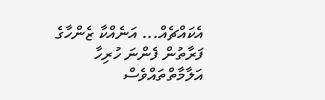އެކައްޗެއް... އަނެއްކާ ޒެންހާގެ ފަރާތުން ފެންނަ ހުރިހާ އަލާމާތްތައްވެސް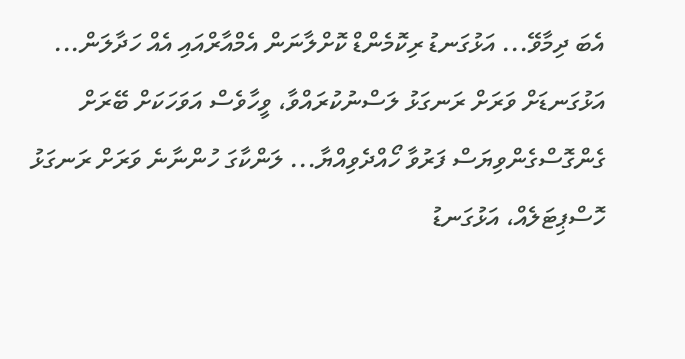އެބަ ދިމާވޭ... އަޅުގަނޑު ރިކޮމެންޑް ކޮށްލާނަން އެމްއާރްއައި އެއް ހަދާލަން... އަޅުގަނޑަށް ވަރަށް ރަނގަޅު ލަސްނުކުރައްވާ، ވީހާވެސް އަވަހަކަށް ބޭރަށް ގެންގޮސްގެންވިޔަސް ފަރުވާ ހޯއްދެވިއްޔާ... ލަންކާގަ ހުންނާނެ ވަރަށް ރަނގަޅު ހޮސްޕިޓަލެއް، އަޅުގަނޑު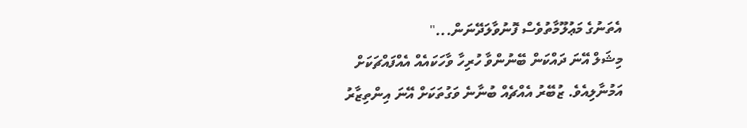އެތަނުގެ މަޢުލޫމާތުވެސް ފޮނުވާލަދޭނަން..."
މިޝަލް އޭނަ ދައްކަން ބޭނުންވާ ހުރިހާ ވާހަކައެއް އެއްފައްޗަކަށް އަމުނާލިއެވެ. ޒުބޭރު އެއްޗެއް ބުނާނެ ވަގުތަކަށް އޭނަ އިންތިޒާރު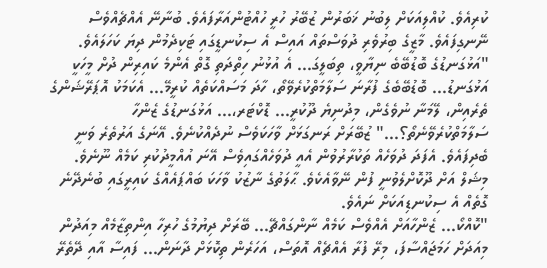ކުރިއެވެ. ކުއްލިއަކަށް ލިބުނު ޚަބަރުން ޒުބޭރު ހުރީ ހުއްޓުންއަރާފައެވެ. ބުނާނޭ އެއްޗެއްވެސް ނޭނގިފައެވެ. މާޒީގެ ބިރުވެރި ދުވަސްތައް އައިސް އެ ސިކުނޑީގައި ޓަކިދެމުން ދިޔަ ކަހަލައެވެ.
"އަޅުގަނޑުގެ ބޮޑުބޭބެ ނިޔާވީ، ތިބަލީގަ... އެ އުޅުނު ހިތްދަތި ގޮތް އެންމެ ކައިރިން ދުށް މީހަކީ އަޅުގަނޑު... ބޮޑުބޭބެގެ ފުރާނަ ސަލާމަތްކުރެވޭތޯ، ހާދަ މަސައްކަތެއް ކުރީމޭ... އެކަމަކު އޮޕަރޭޝަންގެ ތެރެއިން، ލޭމަނާ ނުވެގެން، މިދުނިޔެ ދޫކުރީ... ޑޮކްޓަރ،... އަޅުގަނޑުގެ ޒެންހާ ސަލާމަތްކުރެވޭނެތޯ؟..." ޒުބޭރަށް ރަނގަޅަށް ވާހަކަވެސް ނުދެއްކުނެވެ. އޭނަގެ އަރުތެރެ ވަނީ ބެދިފައެވެ. އެފަދަ ދުވަހެއް ތަކުރާރުވުން އެއީ ދުވަހެއްގައިވެސް އޭނަ އުއްމީދުކުރި ކަމެއް ނޫނެވެ.
މިޝަލް އަށް ދޫކޮށްލެވުނީ ފުން ނޭވާއެކެވެ. ޙާލަތުގެ ނާޒުކު ވާހަކަ ބައްޕައެއްގެ ކައިރީގައި ބުނެދޭނެ ގޮތެއް އެ ސިކުނޑިއަކަށް ނައެވެ.
"ކޮއްކޯ... ޒެންހާއަށް އެއްވެސް ކަމެއް ނާންގައްޗޭ... ބޭރަށް ދިޔުމުގެ ހުރިހާ އިންތިޒާމެއް މިއަދުން މިއަދަށް ހަމަޖައްސާފަ، މިރޭ ފުރާ އެއްޗެއް އޮތަސް، އަހަރެން ތިކޮޅަށް ދާނަން... ފައިސާ އާއި ދޭތެރޭ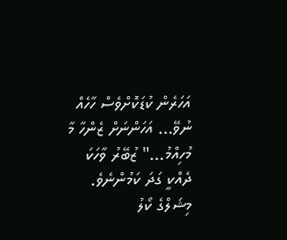އަހަރެން ކުޑަކޮށްވެސް ހާހެއް ނުވޭ... އަހަންނަށް ޒެންހާ މާ މުހިއްމު..." ޒުބޭރު ވާހަކަ ދެއްކީ ގަދަ ކަމުންނެވެ.
މިޝަލްގެ ކޯލު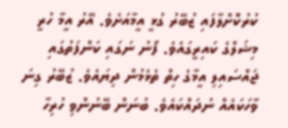ކުރުކޮށްލާފައި ޒުބޭރު ގުޅީ އީމާއަށެވެ. އޭރު އީމާ ހުރީ މިޝަލްގެ ކައިރީގައެވެ. ފޯނު ނަގައި ކަންފަތުގައި ޖައްސައިލި އީމާގެ ހިތް ތެޅެމުން ދިޔައެވެ. ޒުބޭރު ގިނަ ވާހަކައެއް ނުދައްކައެވެ. ބުނަން ބޭނުންވި ހުރިހާ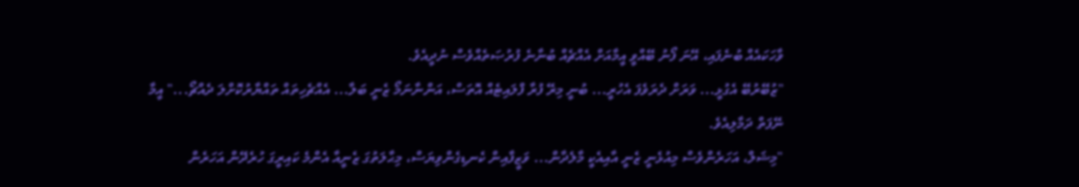ވާހަކައެއް ބުނެފައި، އޭނަ ފޯނު ބޭއްވީ އީމާއަށް އެއްޗެއް ބުނާނެ ފުރުޞަތެއްވެސް ނުދީއެވެ.
"ޒުބޭރުބޭ އެގުޅީ... ވަރަށް ދެރަވެފަ އެހުރީ... ބުނީ މިރޭ ފުރާ ފްލައިޓެއް އޮތަސް، އަންނާނަމޯ ޒެނީ ބަލާ... އެއްޗެހިތައް ތައްޔާރުކޮށްލަ ދެއްޗޯ..." އީމާ ނޭފަތް ދަމާލިއެވެ.
"މިޝަލް، އަހަރެންވެސް މިއުޅެނީ ޒެނީ އާއިއެކީ މާލެދާން... ވަޒީފާއިން ކެނޑިގެންވިޔަސް، މިޙާލަތުގަ ޒެނީއާ އެންމެ ކައިރީގަ ހުރެދޭން އަހަރެން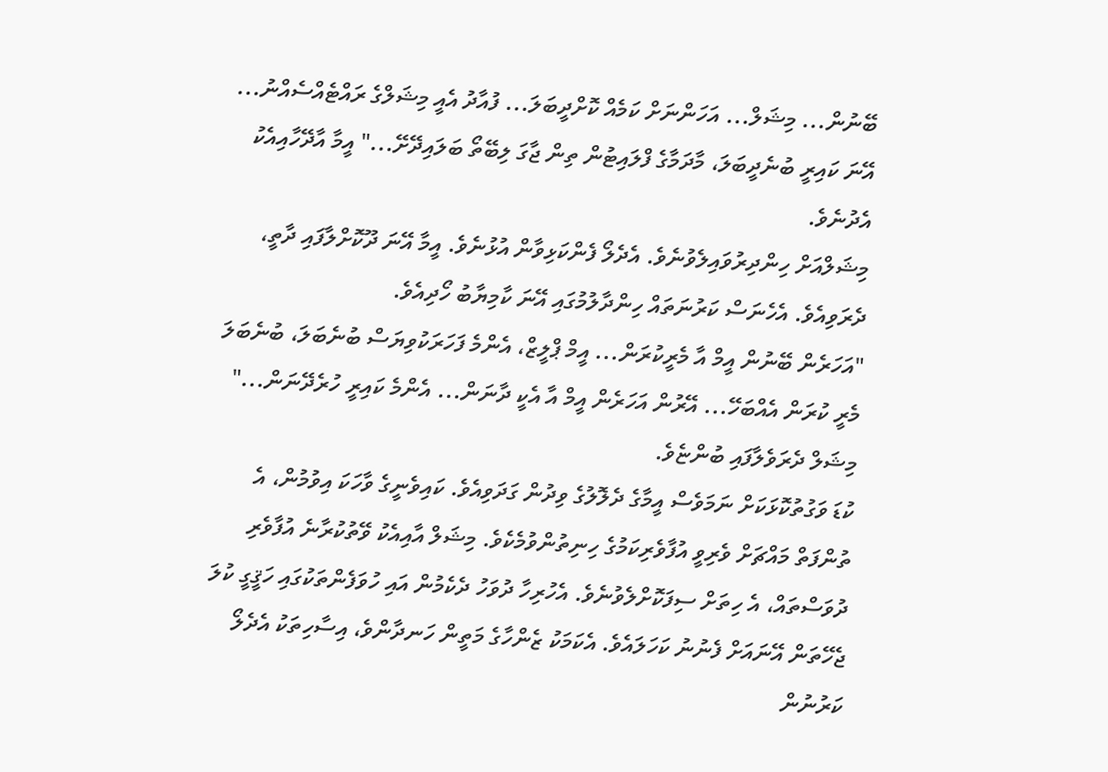ބޭނުން... މިޝަލް... އަހަންނަށް ކަމެއް ކޮށްދީބަލަ... ފުއާދު އެއީ މިޝަލްގެ ރައްޓެއްސެއްނު... އޭނަ ކައިރީ ބުނެދީބަލަ، މާދަމާގެ ފްލައިޓުން ތިން ޖާގަ ލިބޭތޯ ބަލައިދޭށޭ..." އީމާ އާދޭހާއިއެކު އެދުނެވެ.
މިޝަލްއަށް ހިންދިރުވައިލެވުނެވެ. އެދެލޯ ފެންކަޅިވާން އުޅުނެވެ. އީމާ އޭނަ ދޫކޮށްލާފައި ދާތީ، ދެރަވިއެވެ. އެހެނަސް ކަރުނަތައް ހިންދާލުމުގައި އޭނަ ކާމިޔާބު ހޯދިއެވެ.
"އަހަރެން ބޭނުން އީމް އާ މެރީކުރަން... އީމް ޕްލީޒް، އެންމެ ފަހަރަކުވިޔަސް ބުނެބަލަ، ބުނެބަލަ މެރީ ކުރަން އެއްބަހޭ... އޭރުން އަހަރެން އީމް އާ އެކީ ދާނަން... އެންމެ ކައިރީ ހުރެދޭނަން..." މިޝަލް ދެރަވެލާފައި ބުންޏެވެ.
ކުޑަ ވަގުތުކޮޅަކަށް ނަމަވެސް އީމާގެ ދެލޮލުގެ ވިދުން ގަދަވިއެވެ. ކައިވެނީގެ ވާހަކަ އިވުމުން، އެ ތުންފަތް މައްޗަށް ވެރިވީ އުފާވެރިކަމުގެ ހިނިތުންވުމެކެވެ. މިޝަލް އާއިއެކު ވޭތުކުރާނެ އުފާވެރި ދުވަސްތައް، އެ ހިތަށް ސިފަކޮށްލެވުނެވެ. އެހުރިހާ ދުވަހު ދެކެމުން އައި ހުވަފެންތަކުގައި ހަޤީގީ ކުލަ ޖެހޭތަން އޭނައަށް ފެނުނު ކަހަލައެވެ. އެކަމަކު ޒެންހާގެ މަތީން ހަނދާންވެ، އިސާހިތަކު އެދެލޯ ކަރުނުން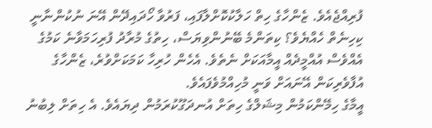ފުރިއްޖެއެވެ. ޒެންހާގެ ހިތް ހަލާކުކޮށްލާފައި، ފަރުވާ ހޯދައިދޭން އޭނަ ނުކުންނާނީ ކިހިނެތް ހެއްޔެވެ؟ ކިތަންމެ ބޭނުންވިޔަސް، ހިތުގެ މުރާދު ފުރިހަމަވާނެ ކަމުގެ އެއްވެސް އުއްމީދެއް އީމާއަކަށް ނެތެވެ. އެހެން ހުރިހާ ކަމަކަށްވުރެ، ޒެންހާގެ އުފާވެރިކަން އޭނައަށް ވަނީ މުހިއްމުވެފައެވެ.
އީމާގެ ހިމޭންކަމުން މިޝަލްގެ ހިތަށް އުނދަގޫކުރަމުން ދިޔައެވެ. އެ ހިތަށް ލިބުނު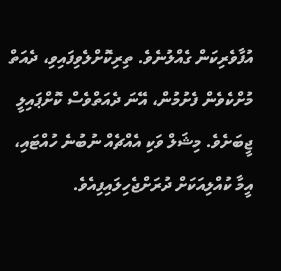އުފާވެރިކަން ގެއްލުނެވެ. ތިރިކޮށްލެވިފައިވި، ދެއަތް މުށްކެވެން ފެށުމުން، އޭނަ ދެއަތްވެސް ކޮށްޕައިލީ ޖީބަށެވެ. މިޝަލް ވަކި އެއްޗެއް ނުބުނެ ހުއްޓައި، އީމާ ކުއްލިއަކަށް ދުރަށްޖެހިލައިފިއެވެ.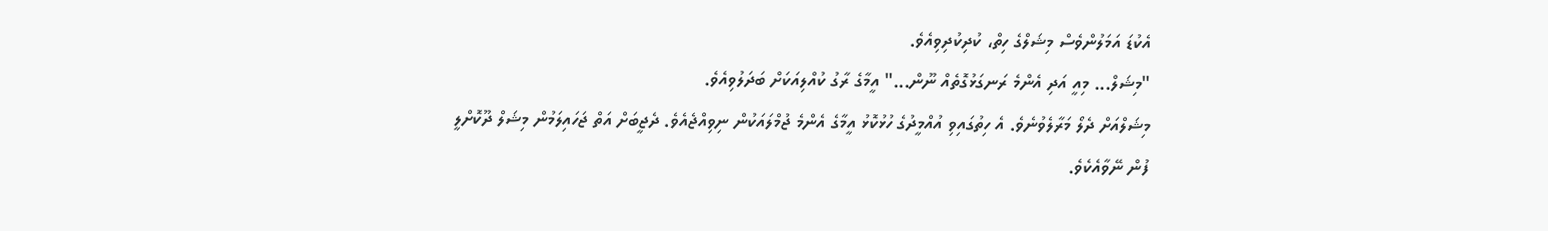އެކުޑަ އަމަލުންވެސް މިޝަލްގެ ހިތް، ކުދިކުދިވިއެވެ.
"މިޝަލް... މިއީ އަދި އެންމެ ރަނގަޅުގޮތެއް ނޫން..." އީމާގެ ރާގު ކުއްލިއަކަށް ބަދަލުވިއެވެ.
މިޝަލްއަށް ދެލޯ މަރާލެވުނެވެ. އެ ހިތުގައިވި އުއްމީދުގެ ހުޅުކޮޅު އީމާގެ އެންމެ ޖުމްލައަކުން ނިވިއްޖެއެވެ. ދެޖީބަށް އަތް ޖަހައިލަމުން މިޝަލް ދޫކޮށްލީ ފުން ނޭވާއެކެވެ.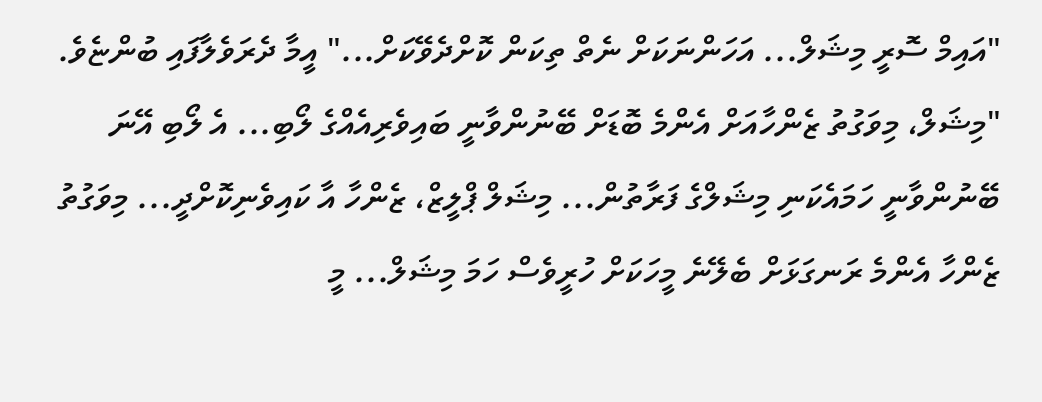"އައިމް ސޮރީ މިޝަލް... އަހަންނަކަށް ނެތް ތިކަން ކޮށްދެވޭކަށް..." އީމާ ދެރަވެލާފައި ބުންޏެވެ.
"މިޝަލް، މިވަގުތު ޒެންހާއަށް އެންމެ ބޮޑަށް ބޭނުންވާނީ ބައިވެރިއެއްގެ ލޯބި... އެ ލޯބި އޭނަ ބޭނުންވާނީ ހަމައެކަނި މިޝަލްގެ ފަރާތުން... މިޝަލް ޕްލީޒް، ޒެންހާ އާ ކައިވެނިކޮށްދީ... މިވަގުތު ޒެންހާ އެންމެ ރަނގަޅަށް ބެލޭނެ މީހަކަށް ހުރީވެސް ހަމަ މިޝަލް... މީ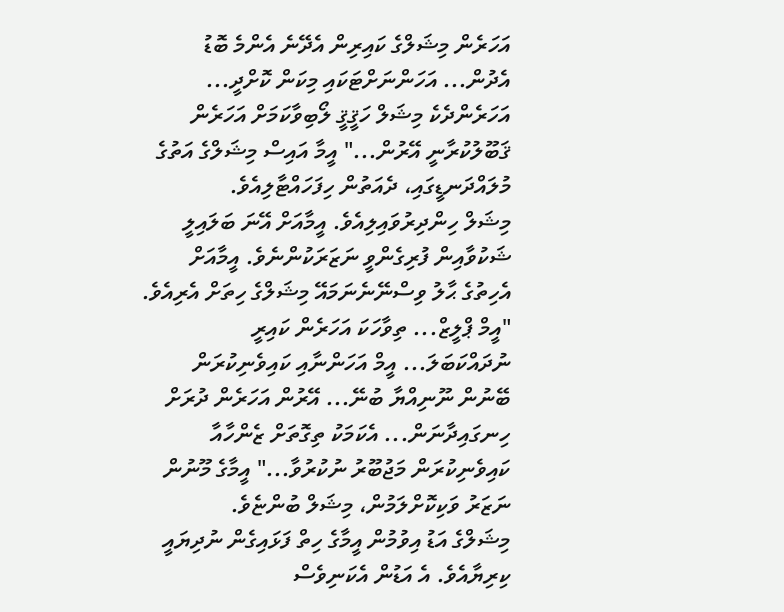އަހަރެން މިޝަލްގެ ކައިރިން އެދޭނެ އެންމެ ބޮޑު އެދުން... އަހަންނަށްޓަކައި މިކަން ކޮށްދީ... އަހަރެންދެކެ މިޝަލް ހަޤީޤީ ލޯބިވާކަމަށް އަހަރެން ޤަބޫލުކުރާނީ އޭރުން..." އީމާ އައިސް މިޝަލްގެ އަތުގެ މުލައްދަނޑީގައި، ދެއަތުން ހިފަހައްޓާލިއެވެ.
މިޝަލް ހިންދިރުވައިލިއެވެ. އީމާއަށް އޭނަ ބަލައިލީ ޝަކުވާއިން ފުރިގެންވީ ނަޒަރަކުންނެވެ. އީމާއަށް އެހިތުގެ ޙާލު ވިސްނޭނެނަމައޭ މިޝަލްގެ ހިތަށް އެރިއެވެ.
"އީމް ޕްލީޒް... ތިވާހަކަ އަހަރެން ކައިރީ ނުދައްކަބަލަ... އީމް އަހަންނާއި ކައިވެނިކުރަން ބޭނުން ނޫނިއްޔާ ބުނޭ... އޭރުން އަހަރެން ދުރަށް ހިނގައިދާނަން... އެކަމަކު ތިގޮތަށް ޒެންހާއާ ކައިވެނިކުރަން މަޖުބޫރު ނުކުރުވާ..." އީމާގެ މޫނުން ނަޒަރު ވަކިކޮށްލަމުން، މިޝަލް ބުންޏެވެ.
މިޝަލްގެ އަޑު އިވުމުން އީމާގެ ހިތް ފަޅައިގެން ނުދިޔައީ ކިރިޔާއެވެ. އެ އަޑުން އެކަނިވެސް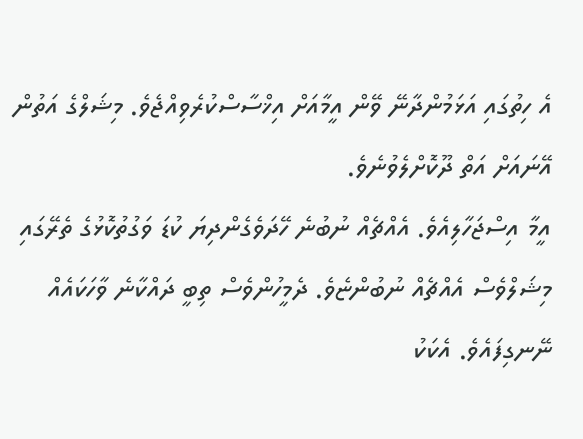އެ ހިތުގައި އަޅަމުންދާނޭ ވޭން އީމާއަށް އިޚްސާސްކުރެވިއްޖެވެ. މިޝަލްގެ އަތުން އޭނައަށް އަތް ދޫކޮށްލެވުނެވެ.
އީމާ އިސްޖަހާލިއެވެ. އެއްޗެއް ނުބުނެ ހޭދަވެގެންދިޔަ ކުޑަ ވަގުތުކޮޅުގެ ތެރޭގައި މިޝަލްވެސް އެއްޗެއް ނުބުންޏެވެ. ދެމީހުންވެސް ތިބީ ދައްކާނެ ވާހަކައެއް ނޭނގިފައެވެ. އެކަކު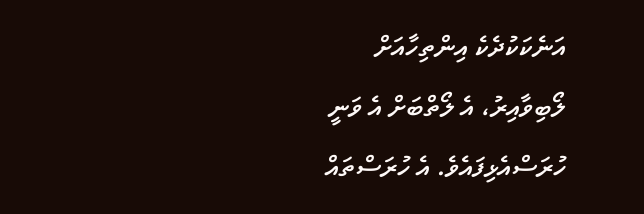އަނެކަކުދެކެ އިންތިހާއަށް ލޯބިވާއިރު، އެ ލޯތްބަށް އެ ވަނީ ހުރަސްއެޅިފައެވެ. އެ ހުރަސްތައް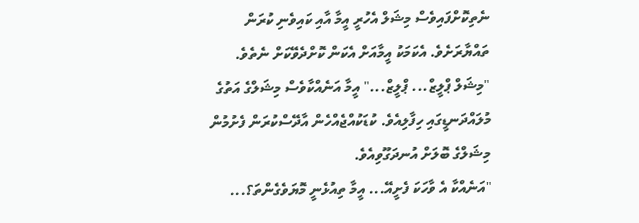ނެތިކޮށްފައިވެސް މިޝަލް އެހުރީ އީމާ އާއި ކައިވެނި ކުރަން ތައްޔާރަށެވެ. އެކަމަކު އީމާއަށް އެކަން ކޮށްދެވޭކަށް ނެތެވެ.
"މިޝަލް ޕްލީޒް... ޕްލީޒް..." އީމާ އަނެއްކާވެސް މިޝަލްގެ އަތުގެ މުލައްދަނޑީގައި ހިފާލިއެވެ. ކުޑަކުއްޖެއްހެން އާދޭސްކުރަން ފެށުމުން މިޝަލްގެ ބޮލަށް އުނދަގޫވިއެވެ.
"އަނެއްކާ އެ ވާހަކަ ފެށީއޭ... އީމާ ތިއުޅެނީ މޮޔަވެގެންތަ؟...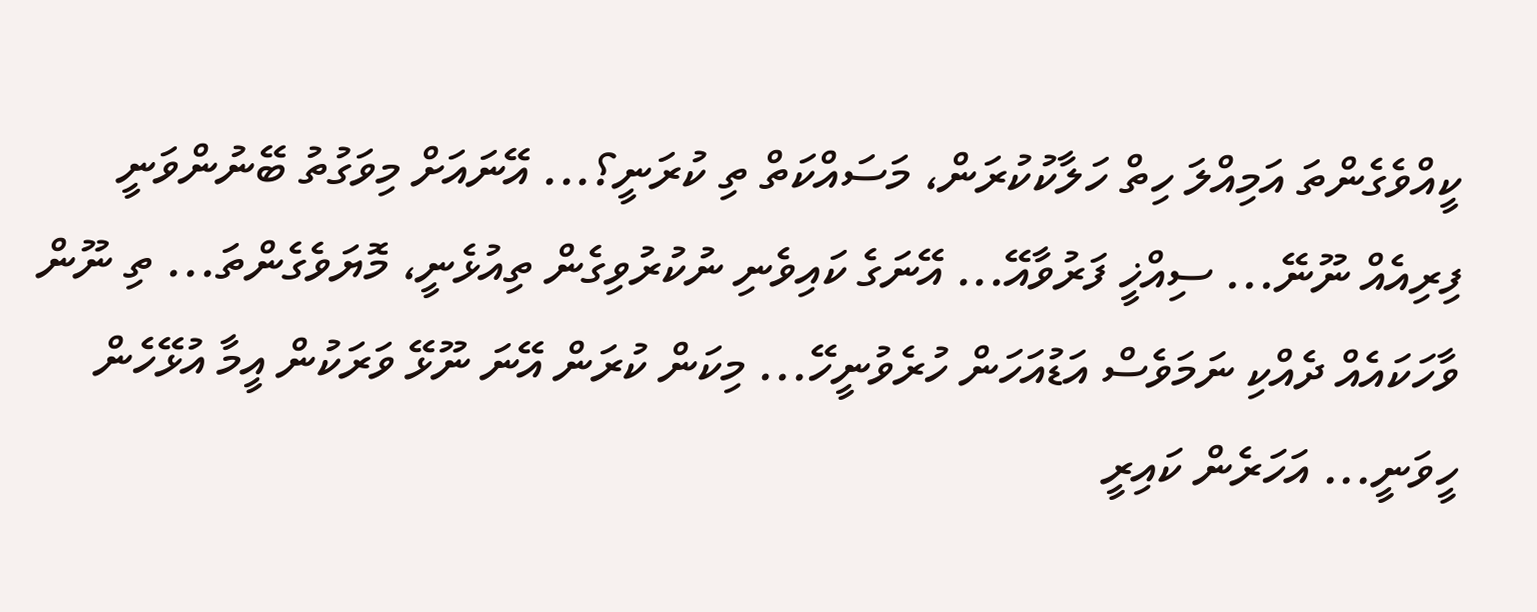ކީއްވެގެންތަ އަމިއްލަ ހިތް ހަލާކުކުރަން، މަސައްކަތް ތި ކުރަނީ؟... އޭނައަށް މިވަގުތު ބޭނުންވަނީ ފިރިއެއް ނޫނޭ... ސިއްޚީ ފަރުވާއޭ... އޭނަގެ ކައިވެނި ނުކުރުވިގެން ތިއުޅެނީ، މޮޔަވެގެންތަ... ތި ނޫން ވާހަކައެއް ދެއްކި ނަމަވެސް އަޑުއަހަން ހުރެވުނީހޭ... މިކަން ކުރަން އޭނަ ނޫޅޭ ވަރަކުން އީމާ އުޅޭހެން ހީވަނީ... އަހަރެން ކައިރީ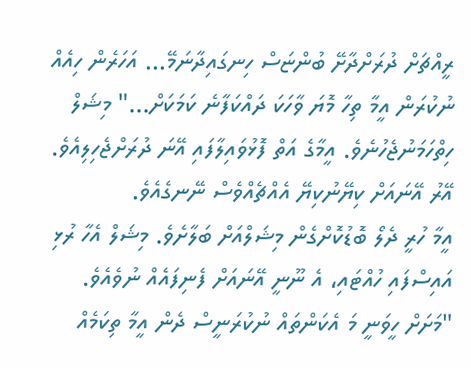ރީއްޗަށް ދުރަށްދާށޭ ބުންޏަސް ހިނގައިދާނަމޭ... އަހަރެން ހިއެއް ނުކުރަން އީމާ ތިހާ މޮޔަ ވާހަކަ ދައްކަފާނެ ކަމަކަށް..." މިޝަލް ހިތްހަމަނުޖެހުނެވެ. އީމާގެ އަތް ފޮޅުވައިލާފައި އޭނަ ދުރަށްޖެހިލިއެވެ. އޭރު އޭނައަށް ކިޔޭނުކިޔޭ އެއްޗެއްވެސް ނޭނގެއެވެ.
އީމާ ހުރީ ދެލޯ ބޮޑުކޮށްގެން މިޝަލްއަށް ބަލާށެވެ. މިޝަލް އެހާ ރުޅި އައިސްފައި ހުއްޓައި، އެ ނޫނީ އޭނައަށް ފެނިފައެއް ނުވެއެވެ.
"މަށަށް ހީވަނީ މަ އެކަންތައް ނުކުރަނީސް ދެން އީމާ ތިކަމެއް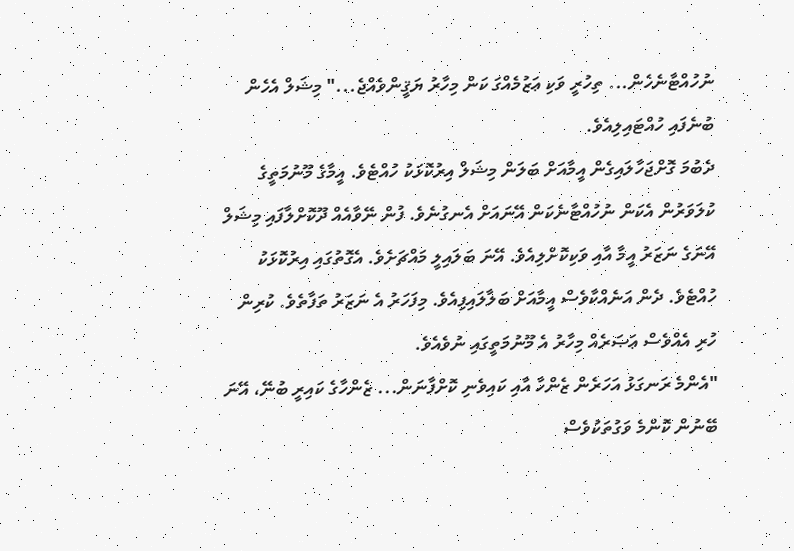ނުހުއްޓާނެހެން... ތިހުރީ ވަކި ޢަޒުމެއްގަ ކަން މިހާރު ޔަޤީންވެއްޖެ..." މިޝަލް އެހެން ބުނެފައި ހުއްޓައިލިއެވެ.
ދެބުމަ ގޮށްޖަހާލައިގެން އީމާއަށް ބަލަން މިޝަލް އިރުކޮޅަކު ހުއްޓެވެ. އީމާގެ މޫނުމަތީގެ ކުލަވަރުން އެކަން ނުހުއްޓާނެކަން އޭނައަށް އެނގުނެވެ. ފުން ނޭވާއެއް ދޫކޮށްލާފައި މިޝަލް އޭނަގެ ނަޒަރު އީމާ އާއި ވަކިކޮށްލިއެވެ. އޭނަ ބަލައިލީ މައްޗަށެވެ. އެގޮތުގައި އިރުކޮޅަކު ހުއްޓެވެ. ދެން އަނެއްކާވެސް އީމާއަށް ބަލާލައިފިއެވެ. މިފަހަރު އެ ނަޒަރު ތަފާތެވެ. ކުރިން ހުރި އެއްވެސް ޢަޞަރެއް މިހާރު އެ މޫނުމަތީގައި ނުވެއެވެ.
"އެންމެ ރަނގަޅު އަހަރެން ޒެންހާ އާއި ކައިވެނި ކޮށްފާނަން... ޒެންހާގެ ކައިރީ ބުނޭ، އޭނަ ބޭނުން ކޮންމެ ވަގުތަކުވެސް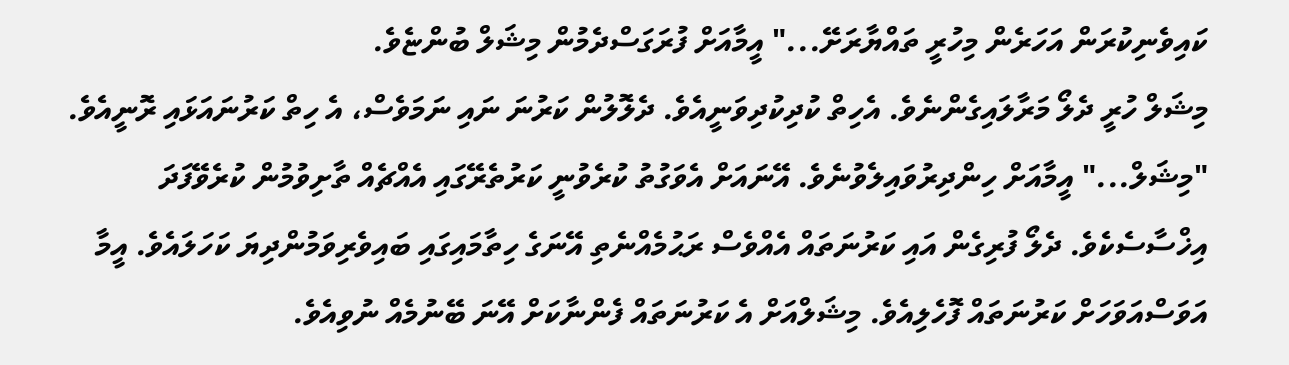ކައިވެނިކުރަން އަހަރެން މިހުރީ ތައްޔާރަށޭ..." އީމާއަށް ފުރަގަސްދެމުން މިޝަލް ބުންޏެވެ.
މިޝަލް ހުރީ ދެލޯ މަރާލައިގެންނެވެ. އެހިތް ކުދިކުދިވަނީއެވެ. ދެލޮލުން ކަރުނަ ނައި ނަމަވެސް، އެ ހިތް ކަރުނައަޅައި ރޮނީއެވެ.
"މިޝަލް..." އީމާއަށް ހިންދިރުވައިލެވުނެވެ. އޭނައަށް އެވަގުތު ކުރެވުނީ ކަރުތެރޭގައި އެއްޗެއް ތާށިވުމުން ކުރެވޭފަދަ އިޚްސާސެކެވެ. ދެލޯ ފުރިގެން އައި ކަރުނަތައް އެއްވެސް ރަޙުމެއްނެތި އޭނަގެ ހިތާމައިގައި ބައިވެރިވަމުންދިޔަ ކަހަލައެވެ. އީމާ އަވަސްއަވަހަށް ކަރުނަތައް ފޮހެލިއެވެ. މިޝަލްއަށް އެ ކަރުނަތައް ފެންނާކަށް އޭނަ ބޭނުމެއް ނުވިއެވެ.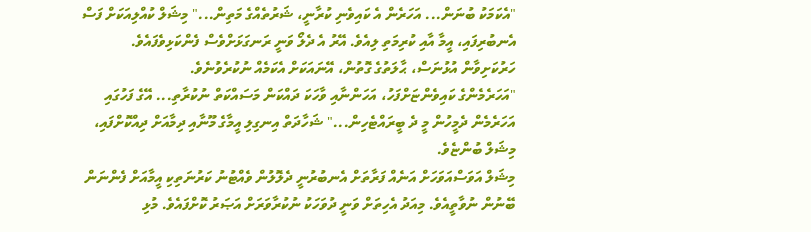"އެކަމަކު ބުނަން... އަހަރެން އެ ކައިވެނި ކުރާނީ، ޝަރުތެއްގެ މަތިން..." މިޝަލް ކުއްލިއަކަށް ފަސް އެނބުރިފައި، އީމާ އާއި ކުރިމަތި ލިއެވެ. އޭރު އެ ދެލޯ ވަނީ ރަނގަޅަށްވެސް ފެންކަޅިވެފައެވެ. ހަރުކަށިވާން އުޅުނަސް، ޙާލަތުގެ ގޮތުން، އޭނައަކަށް އެކަމެއް ނުކުރެވުނެވެ.
"އަހަރެމެންގެ ކައިވެންޏަށްފަހު، އަހަންނާއި ވާހަކަ ދައްކަން މަސައްކަތް ނުކުރާތި... އޭގެ ފަހުގައި އަހަރެމެން ދެމީހުން މީ ދެ ބީރައްޓެހިން..." ޝަހާދަތް އިނގިލި އީމާގެ މޫނާއި ދިމާއަށް ދިއްކޮށްފައި، މިޝަލް ބުންޏެވެ.
މިޝަލް އަވަސްއަވަހަށް އަނެއް ފަރާތަށް އެނބުރުނީ ދެލޮލުން ވެއްޓުނު ކަރުނަތިކި އީމާއަށް ފެންނަން ބޭނުން ނުވާތީއެވެ. މިއަދު އެހިތަށް ވަނީ ދުވަހަކު ނުކުރާވަރަށް އަޞަރު ކޮށްފައެވެ. މުޅި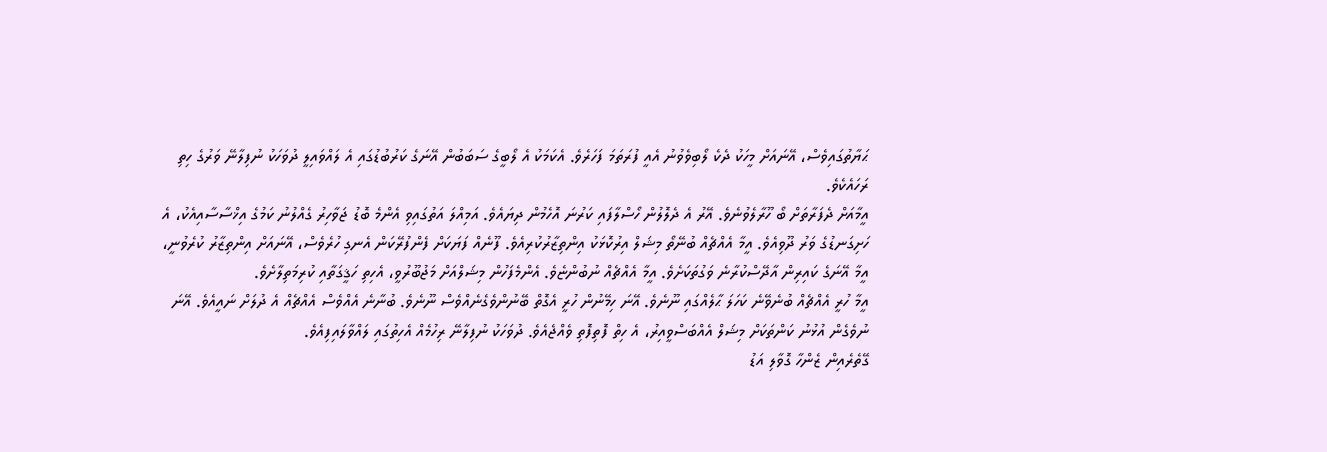ޙަޔާތުގައިވެސް، އޭނައަށް މީހަކު ދެކެ ލޯބިވެވުނު އެއީ ފުރަތަމަ ފަހަރެވެ. އެކަމަކު އެ ލޯބީގެ ސަބަބުން އޭނަގެ ކަރުބުޑުގައި އެ ލައްވައިލީ ދުވަހަކު ނުފިލާނޭ ވަރުގެ ހިތި ރަހައެކެވެ.
އީމާއަށް ދެފަރާތަށް ބޯ ހޫރާލެވުނެވެ. އޭރު އެ ދެލޮލުން ހޯސްލާފައި ކަރުނަ އޮހެމުން ދިޔައެވެ. އަމިއްލަ އަތުގައިވި އެންމެ ބޮޑު ޖަވާހިރު ގެއްލުނު ކަމުގެ އިޚްސާސާއިއެކު، އެ ހަށިގަނޑުގެ ވަރު ދޫވިއެވެ. އީމާ އެއްޗެއް ބުނޭތޯ މިޝަލް އިރުކޮޅަކު އިންތިޒާރުކުރިއެވެ. ފޫނެއް ފަޔަކަށް ފެންފުރޭކަން އެނގި ހުރެވެސް، އޭނައަށް އިންތިޒާރު ކުރެވުނީ، އީމާ އޭނަގެ ކައިރިން އާދޭސްކުރާނެ ވަގުތަކަށެވެ. އީމާ އެއްޗެއް ނުބުންޏެވެ. އެންމެފަހުން މިޝަލްއަށް މަޖުބޫރުވީ، އެހިތި ހަޤީގަތާއި ކުރިމަތިލާށެވެ.
އީމާ ހުރީ އެއްޗެއް ބުނެވޭނެ ކަހަލަ ޙާލެއްގައި ނޫނެވެ. އޭނަ ހިމޭނުން ހުރީ އެގޮތް ބޭނުންވެގެނެއްވެސް ނޫނެވެ. ބުނާނެ އެއްވެސް އެއްޗެއް އެ ދުލަށް ނައީއެވެ. އޭނަ ނުވެގެން އުޅުނު ކަންތަކަށް މިޝަލް އެއްބަސްވީއިރު، އެ ހިތް ފޮތިފޮތި ވެއްޖެއެވެ. ދުވަހަކު ނުފިލާނޭ ރިހުމެއް އެހިތުގައި ލައްވާލައިފިއެވެ.
ގޭތެރެއިން ޒެންހާ ގޮވާލި އަޑު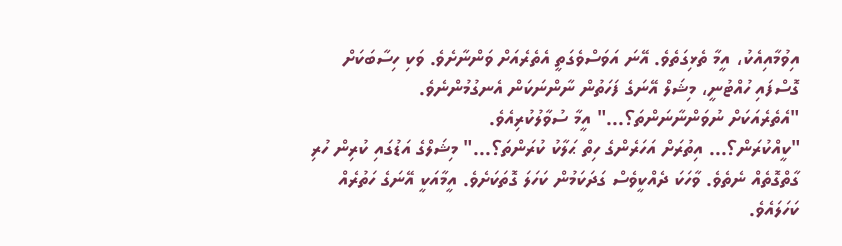އިވުމާއިއެކު، އީމާ ތެޅިގަތެވެ. އޭނަ އަވަސްވެގަތީ އެތެރެއަށް ވަންނާށެވެ. ވަކި ހިސާބަކަށް ގޮސްފައި ހުއްޓުނީ، މިޝަލް އޭނަގެ ފަހަތުން ނާންނަކަން އެނގުމުންނެވެ.
"އެތެރެއަކަށް ނުވަންނާނަންތަ؟..." އީމާ ސުވާލުކުރިއެވެ.
"ކީއްކުރަން؟... އިތުރަށް އަހަރެންގެ ހިތް ޙަލާކު ކުރަންތަ؟..." މިޝަލްގެ އަޑުގައި ކުރިން ހުރި ގާތްގޮތެއް ނެތެވެ. ވާހަކަ ދެއްކީވެސް ގަދަކަމުން ކަހަލަ ގޮތަކަށެވެ. އީމާއަކީ އޭނަގެ ހަތުރެއް ކަހަލައެވެ.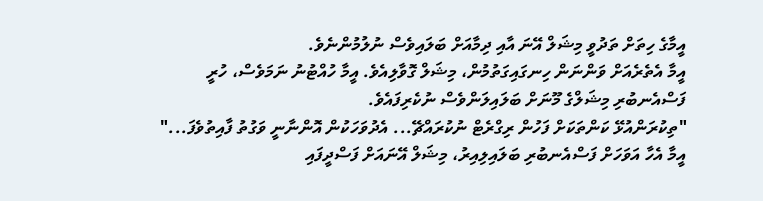އީމާގެ ހިތަށް ތަދުވީ މިޝަލް އޭނަ އާއި ދިމާއަށް ބަލައިވެސް ނުލުމުންނެވެ.
އީމާ އެތެރެއަށް ވަންނަން ހިނގައިގަތުމުން، މިޝަލް ގޮވާލިއެވެ. އީމާ ހުއްޓުނު ނަމަވެސް، ހުރީ ފަސްއެނބުރި މިޝަލްގެ މޫނަށް ބަލައިލަންވެސް ނުކެރިފައެވެ.
"ތިކުރަންއުޅޭ ކަންތަކަށް ފަހުން ރިގްރެޓް ނުކުރައްޗޭ... އެދުވަހަކުން އޮންނާނީ ވަގުތު ފާއިތުވެފަ..."
އީމާ އެހާ އަވަހަށް ފަސްއެނބުރި ބަލައިލިއިރު، މިޝަލް އޭނައަށް ފަސްދީފައި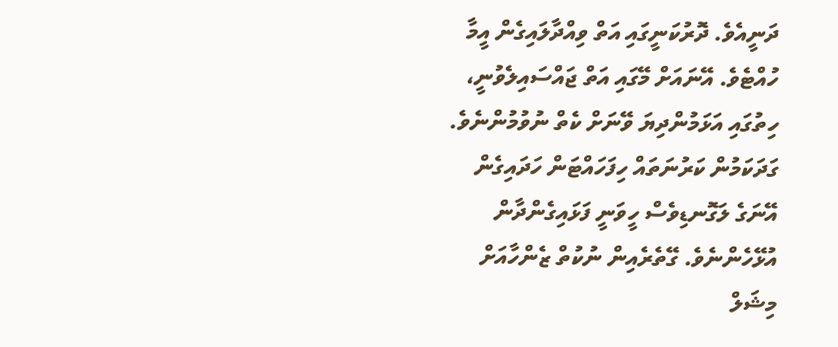ދަނީއެވެ. ދޮރުކަނީގައި އަތް ވިއްދާލައިގެން އީމާ ހުއްޓެވެ. އޭނައަށް މޭގައި އަތް ޖައްސައިލެވުނީ، ހިތުގައި އަޅަމުންދިޔަ ވޭނަށް ކެތް ނުވުމުންނެވެ. ގަދަކަމުން ކަރުނަތައް ހިފަހައްޓަން ހަދައިގެން އޭނަގެ ލަގޮނޑިވެސް ހީވަނީ ފަޅައިގެންދާން އުޅޭހެންނެވެ. ގޭތެރެއިން ނުކުތް ޒެންހާއަށް މިޝަލް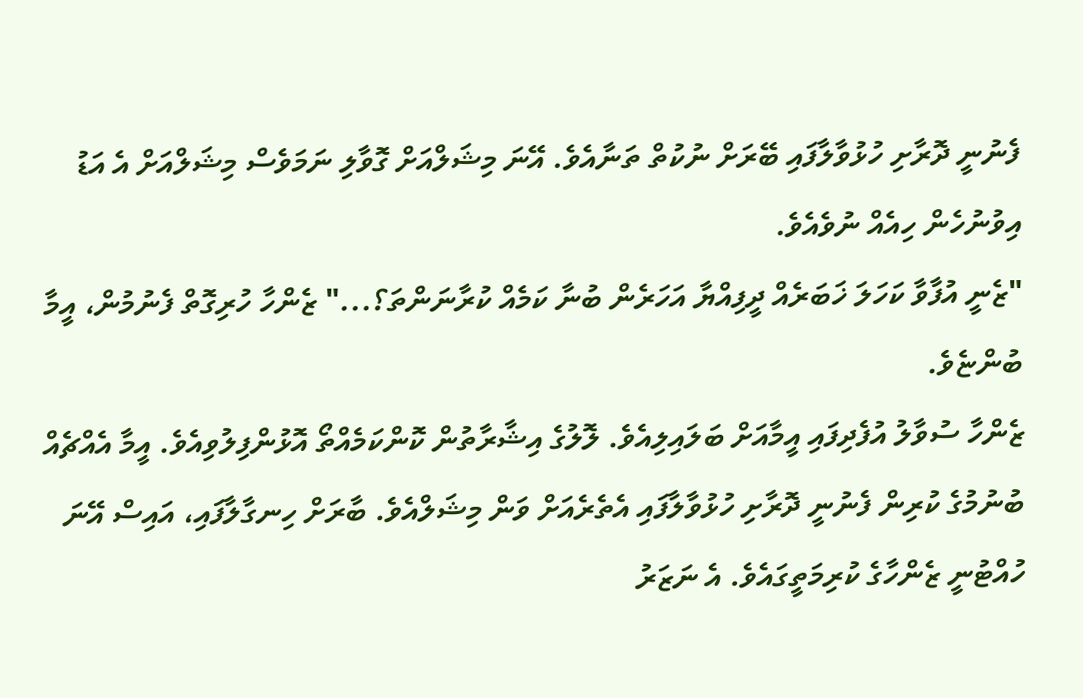ފެނުނީ ދޮރާށި ހުޅުވާލާފައި ބޭރަށް ނުކުތް ތަނާއެވެ. އޭނަ މިޝަލްއަށް ގޮވާލި ނަމަވެސް މިޝަލްއަށް އެ އަޑު އިވުނުހެން ހިއެއް ނުވެއެވެ.
"ޒެނީ އުފާވާ ކަހަލަ ޚަބަރެއް ދީފިއްޔާ އަހަރެން ބުނާ ކަމެއް ކުރާނަންތަ؟..." ޒެންހާ ހުރިގޮތް ފެނުމުން، އީމާ ބުންޏެވެ.
ޒެންހާ ސުވާލު އުފެދިފައި އީމާއަށް ބަލައިލިއެވެ. ލޮލުގެ އިޝާރާތުން ކޮންކަމެއްތޯ އޮޅުންފިލުވިއެވެ. އީމާ އެއްޗެއް ބުނުމުގެ ކުރިން ފެނުނީ ދޮރާށި ހުޅުވާލާފައި އެތެރެއަށް ވަން މިޝަލްއެވެ. ބާރަށް ހިނގާލާފައި، އައިސް އޭނަ ހުއްޓުނީ ޒެންހާގެ ކުރިމަތީގައެވެ. އެ ނަޒަރު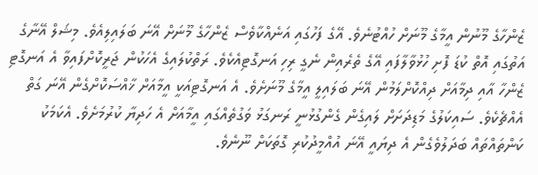ޒެންހާގެ މޫނުން އީމާގެ މޫނަށް ހުއްޓުނެވެ. އޭގެ ފަހުގައި އަނެއްކާވެސް ޒެންހާގެ މޫނަށް އޭނަ ބަލައިލިއެވެ. މިޝަލް އޭނާގެ އަތުގައި އޮތް ކުޑަ ފޮށި ހުޅުވާލާފައި އޭގެ ތެރެއިން ނެގީ ރިހި އަނގޮޓިއެކެވެ. ރަތްކުލައިގެ އެހަކުން ޖަރީކޮށްފައިވާ އެ އަނގޮޓި ޒެންހާ އާއި ދިމާއަށް ދިއްކޮށްލަމުން އޭނަ ބަލައިލީ އީމާގެ މޫނަށެވެ. އެ އަނގޮޓިއަކީ އީމާއަށް ޚާއްސަކޮށްގެން އޭނަ ގަތް އެއްޗެކެވެ. ސައިކަލުގެ މަޑިދަށަށް ލައިގެން ގެންގުޅުނީ ރަނގަޅު ވަގުތެއްގައި އީމާއަށް އެ ހަދިޔާ ކުރުމަށެވެ. އެކަމަކު ކަންތައްތައް ބަދަލުވެގެން އެ ދިޔައީ އޭނަ އުއްމީދުކުރި ގޮތަކަށް ނޫނެވެ.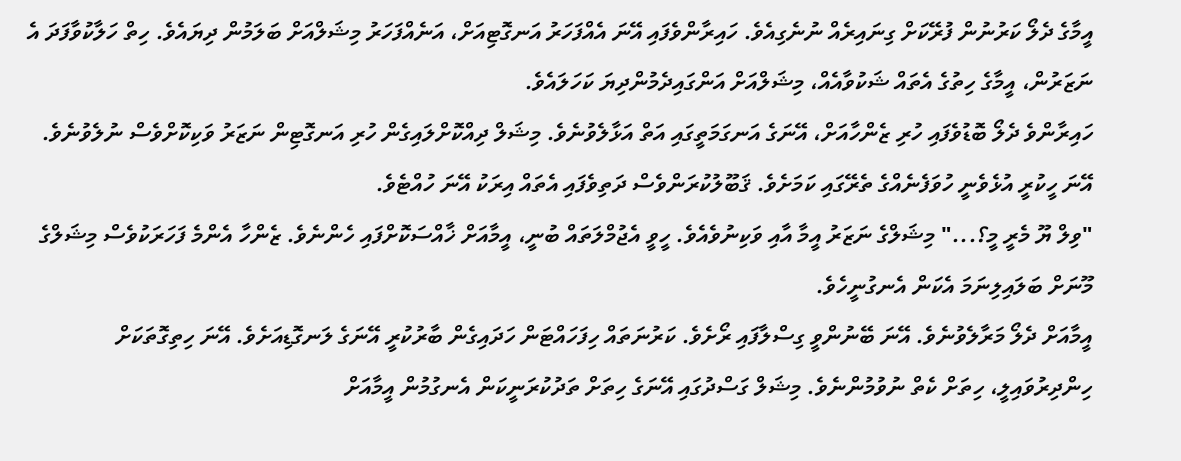އީމާގެ ދެލޯ ކަރުނުން ފުރޭކަށް ގިނައިރެއް ނުނެގިއެވެ. ހައިރާންވެފައި އޭނަ އެއްފަހަރު އަނގޮޓިއަށް، އަނެއްފަހަރު މިޝަލްއަށް ބަލަމުން ދިޔައެވެ. ހިތް ހަލާކުވާފަދަ އެ ނަޒަރުން، އީމާގެ ހިތުގެ އެތައް ޝަކުވާއެއް، މިޝަލްއަށް އަންގައިދެމުންދިޔަ ކަހަލައެވެ.
ހައިރާންވެ ދެލޯ ބޮޑުވެފައި ހުރި ޒެންހާއަށް، އޭނަގެ އަނގަމަތީގައި އަތް އަޅާލެވުނެވެ. މިޝަލް ދިއްކޮށްލައިގެން ހުރި އަނގޮޓިން ނަޒަރު ވަކިކޮށްވެސް ނުލެވުނެވެ. އޭނަ ހީކުރީ އުޅެވެނީ ހުވަފެނެއްގެ ތެރޭގައި ކަމަށެވެ. ޤަބޫލުކުރަންވެސް ދަތިވެފައި އެތައް އިރަކު އޭނަ ހުއްޓެވެ.
"ވިލް ޔޫ މެރީ މީ؟..." މިޝަލްގެ ނަޒަރު އީމާ އާއި ވަކިނުވެއެވެ. ހީވީ އެޖުމްލަތައް ބުނީ، އީމާއަށް ޚާއްސަކޮށްފައި ހެންނެވެ. ޒެންހާ އެންމެ ފަހަރަކުވެސް މިޝަލްގެ މޫނަށް ބަލައިލިނަމަ އެކަން އެނގުނީހެވެ.
އީމާއަށް ދެލޯ މަރާލެވުނެވެ. އޭނަ ބޭނުންވީ ގިސްލާފައި ރޯށެވެ. ކަރުނަތައް ހިފަހައްޓަން ހަދައިގެން ބާރުކުރީ އޭނަގެ ލަނގޮޑިއަށެވެ. އޭނަ ހިތިގޮތަކަށް ހިންދިރުވައިލީ، ހިތަށް ކެތް ނުވުމުންނެވެ. މިޝަލް ގަސްދުގައި އޭނަގެ ހިތަށް ތަދުކުރަނީކަން އެނގުމުން އީމާއަށް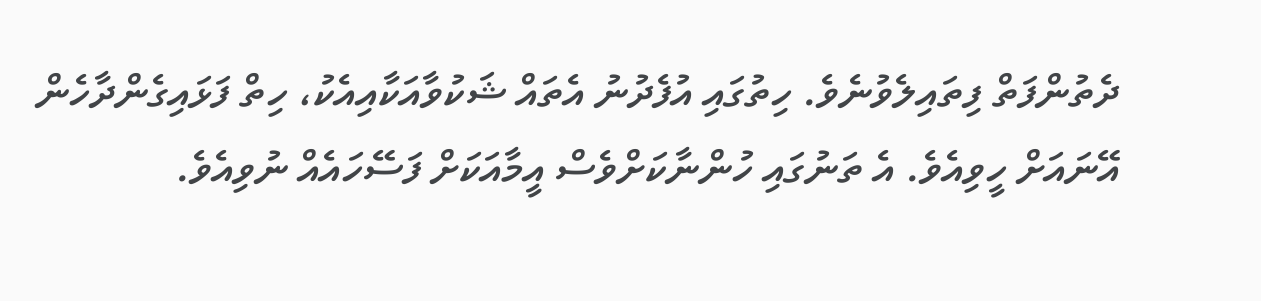ދެތުންފަތް ފިތައިލެވުނެވެ. ހިތުގައި އުފެދުނު އެތައް ޝަކުވާއަކާއިއެކު، ހިތް ފަޅައިގެންދާހެން އޭނައަށް ހީވިއެވެ. އެ ތަނުގައި ހުންނާކަށްވެސް އީމާއަކަށް ފަސޭހައެއް ނުވިއެވެ.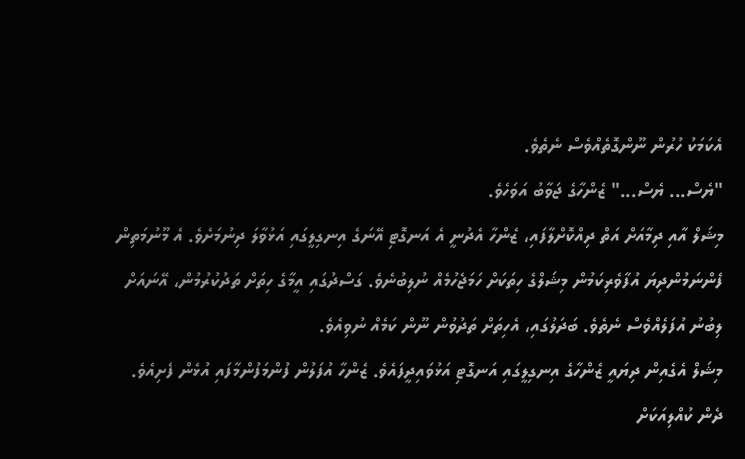އެކަމަކު ހުރުން ނޫންގޮތެއްވެސް ނެތެވެ.
"ޔެސް... ޔެސް..." ޒެންހާގެ ޖަވާބު އަވަހެވެ.
މިޝަލް އާއި ދިމާއަށް އަތް ދިއްކޮށްލާފައި، ޒެންހާ އެދުނީ އެ އަނގޮޓި އޭނަގެ އިނގިލީގައި އަޅުވާލަ ދިނުމަށެވެ. އެ މޫނުމަތިން ފެންނަމުންދިޔަ އުފާވެރިކަމުން މިޝަލްގެ ހިތަކަށް ހަމަޖެހުމެއް ނުލިބުނެވެ. ގަސްދުގައި އީމާގެ ހިތަށް ތަދުކުރުމުން، އޭނައަށް ލިބުނު އުފަލެއްވެސް ނެތެވެ. ބަދަލުގައި، އެހިތަށް ތަދުވުން ނޫން ކަމެއް ނުވިއެވެ.
މިޝަލް އެގެއިން ދިޔައީ ޒެންހާގެ އިނގިލީގައި އަނގޮޓި އަޅުވައިދީފައެވެ. ޒެންހާ އުފަލުން ފުންމަފުންމާފައި އުޅެން ފެށިއެވެ. ދެން ކުއްލިއަކަށް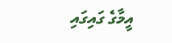އީމާގެ ގައިގައި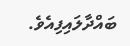ބައްދާލައިފިއެވެ.